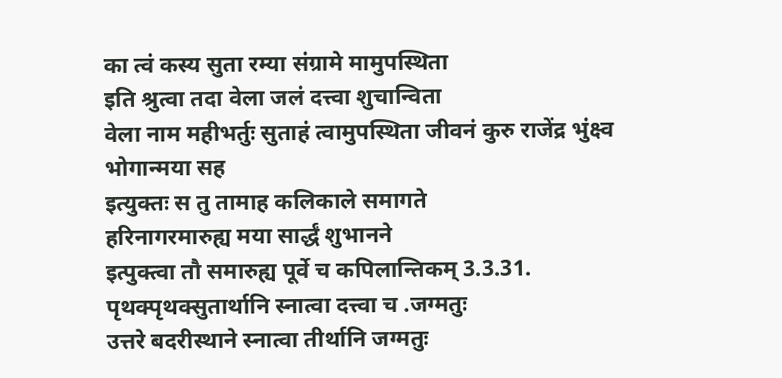का त्वं कस्य सुता रम्या संग्रामे मामुपस्थिता
इति श्रुत्वा तदा वेला जलं दत्त्वा शुचान्विता
वेला नाम महीभर्तुः सुताहं त्वामुपस्थिता जीवनं कुरु राजेंद्र भुंक्ष्व भोगान्मया सह
इत्युक्तः स तु तामाह कलिकाले समागते
हरिनागरमारुह्य मया सार्द्धं शुभानने
इत्पुक्त्वा तौ समारुह्य पूर्वे च कपिलान्तिकम् 3.3.31.
पृथक्पृथक्सुतार्थानि स्नात्वा दत्त्वा च .जग्मतुः
उत्तरे बदरीस्थाने स्नात्वा तीर्थानि जग्मतुः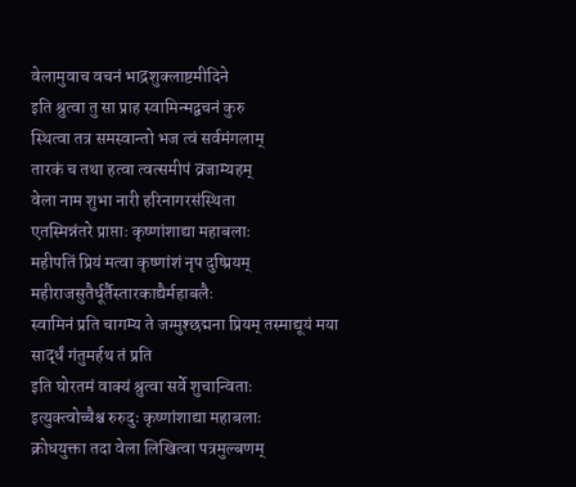वेलामुवाच वचनं भाद्रशुक्लाष्टमीदिने
इति श्रुत्वा तु सा प्राह स्वामिन्मद्वचनं कुरु
स्थित्वा तत्र समस्वान्तो भज त्वं सर्वमंगलाम्
तारकं च तथा हत्वा त्वत्समीपं व्रजाम्यहम्
वेला नाम शुभा नारी हरिनागरसंस्थिता
एतस्मिन्नंतरे प्राप्ताः कृष्णांशाद्या महाबलाः
महीपतिं प्रियं मत्वा कृष्णांशं नृप दुष्प्रियम्
महीराजसुतैर्धूर्तैस्तारकाद्यैर्महाबलैः
स्वामिनं प्रति चागम्य ते जग्मुश्छद्मना प्रियम् तस्माद्यूयं मया सार्द्धं गंतुमर्हथ तं प्रति
इति घोरतमं वाक्यं श्रुत्वा सर्वे शुचान्विताः
इत्युक्त्वोच्चैश्च रुरुदुः कृष्णांशाद्या महाबलाः
क्रोधयुक्ता तदा वेला लिखित्वा पत्रमुल्बणम्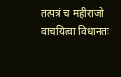तत्पत्रं च महीराजो वाचयित्वा विधानतः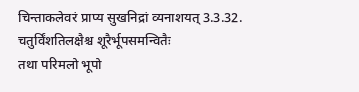चिन्ताकलेवरं प्राप्य सुखनिद्रां व्यनाशयत् 3.3.32.
चतुर्विंशतिलक्षैश्च शूरैर्भूपसमन्वितैः
तथा परिमलो भूपो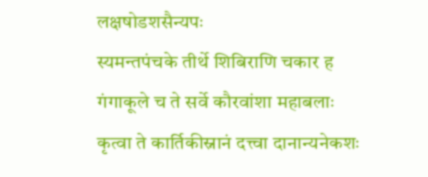लक्षषोडशसैन्यपः
स्यमन्तपंचके तीर्थे शिबिराणि चकार ह
गंगाकूले च ते सर्वे कौरवांशा महाबलाः
कृत्वा ते कार्तिकीस्नानं दत्त्वा दानान्यनेकशः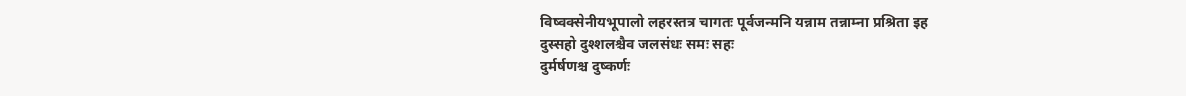विष्वक्सेनीयभूपालो लहरस्तत्र चागतः पूर्वजन्मनि यन्नाम तन्नाम्ना प्रश्रिता इह
दुस्सहो दुश्शलश्चैव जलसंधः समः सहः
दुर्मर्षणश्च दुष्कर्णः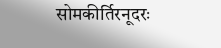सोमकीर्तिरनूदरः